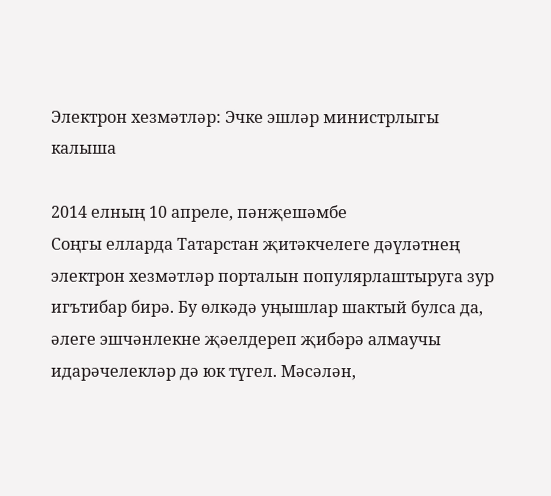Электрон хезмәтләр: Эчке эшләр министрлыгы калыша

2014 елның 10 апреле, пәнҗешәмбе
Соңгы елларда Татарстан җитәкчелеге дәүләтнең электрон хезмәтләр порталын популярлаштыруга зур игътибар бирә. Бу өлкәдә уңышлар шактый булса да, әлеге эшчәнлекне җәелдереп җибәрә алмаучы идарәчелекләр дә юк түгел. Мәсәлән,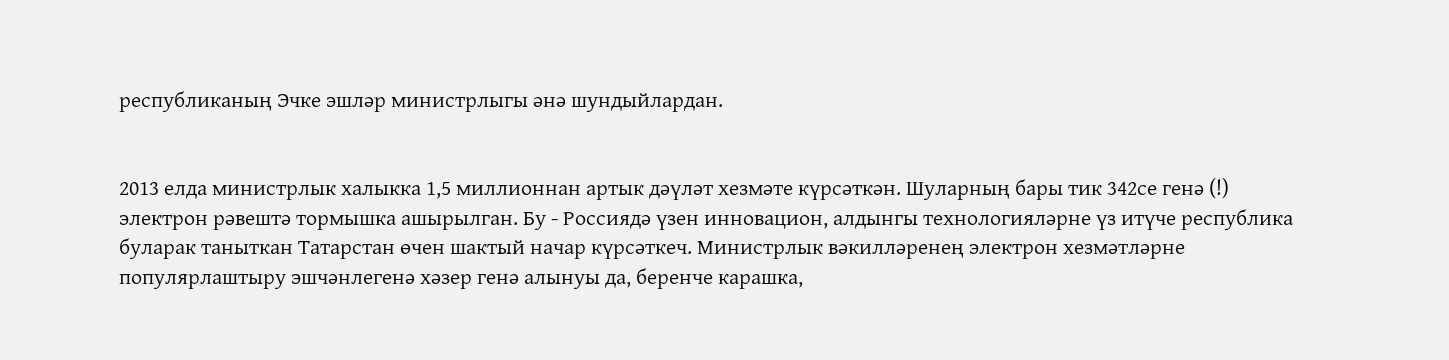республиканың Эчке эшләр министрлыгы әнә шундыйлардан.


2013 елда министрлык халыкка 1,5 миллионнан артык дәүләт хезмәте күрсәткән. Шуларның бары тик 342се генә (!) электрон рәвештә тормышка ашырылган. Бу - Россиядә үзен инновацион, алдынгы технологияләрне үз итүче республика буларак таныткан Татарстан өчен шактый начар күрсәткеч. Министрлык вәкилләренең электрон хезмәтләрне популярлаштыру эшчәнлегенә хәзер генә алынуы да, беренче карашка,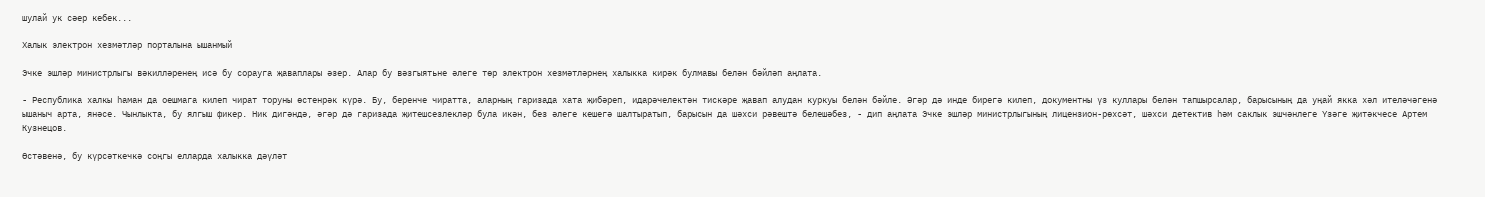шулай ук сәер кебек...

Халык электрон хезмәтләр порталына ышанмый

Эчке эшләр министрлыгы вәкилләренең исә бу сорауга җаваплары әзер. Алар бу вәзгыятьне әлеге төр электрон хезмәтләрнең халыкка кирәк булмавы белән бәйләп аңлата.

- Республика халкы һаман да оешмага килеп чират торуны өстенрәк күрә. Бу, беренче чиратта, аларның гаризада хата җибәреп, идарәчелектән тискәре җавап алудан куркуы белән бәйле. Әгәр дә инде бирегә килеп, документны үз куллары белән тапшырсалар, барысының да уңай якка хәл ителәчәгенә ышаныч арта, янәсе. Чынлыкта, бу ялгыш фикер. Ник дигәндә, әгәр дә гаризада җитешсезлекләр була икән, без әлеге кешегә шалтыратып, барысын да шәхси рәвештә белешәбез, - дип аңлата Эчке эшләр министрлыгының лицензион-рөхсәт, шәхси детектив һәм саклык эшчәнлеге Үзәге җитәкчесе Артем Кузнецов.

Өстәвенә, бу күрсәткечкә соңгы елларда халыкка дәүләт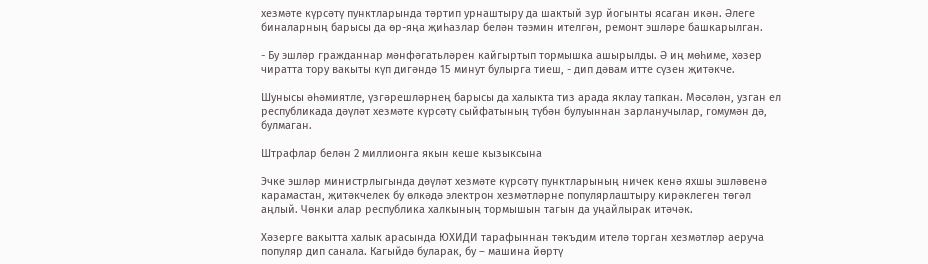хезмәте күрсәтү пунктларында тәртип урнаштыру да шактый зур йогынты ясаган икән. Әлеге биналарның барысы да өр-яңа җиһазлар белән тәэмин ителгән, ремонт эшләре башкарылган.

- Бу эшләр гражданнар мәнфәгатьләрен кайгыртып тормышка ашырылды. Ә иң мөһиме, хәзер чиратта тору вакыты күп дигәндә 15 минут булырга тиеш, - дип дәвам итте сүзен җитәкче.

Шунысы әһәмиятле, үзгәрешләрнең барысы да халыкта тиз арада яклау тапкан. Мәсәлән, узган ел республикада дәүләт хезмәте күрсәтү сыйфатының түбән булуыннан зарланучылар, гомумән дә, булмаган.

Штрафлар белән 2 миллионга якын кеше кызыксына

Эчке эшләр министрлыгында дәүләт хезмәте күрсәтү пунктларының ничек кенә яхшы эшләвенә карамастан, җитәкчелек бу өлкәдә электрон хезмәтләрне популярлаштыру кирәклеген төгәл аңлый. Чөнки алар республика халкының тормышын тагын да уңайлырак итәчәк.

Хәзерге вакытта халык арасында ЮХИДИ тарафыннан тәкъдим ителә торган хезмәтләр аеруча популяр дип санала. Кагыйдә буларак, бу – машина йөртү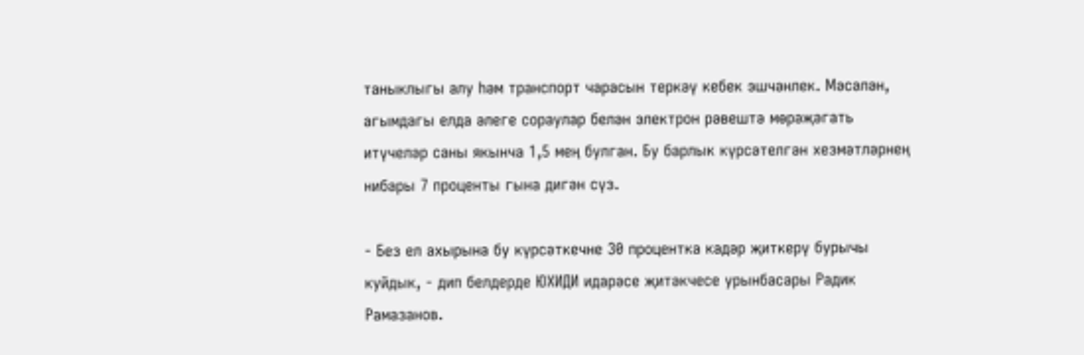таныклыгы алу һәм транспорт чарасын теркәү кебек эшчәнлек. Мәсәлән, агымдагы елда әлеге сораулар белән электрон рәвештә мөрәҗәгать итүчеләр саны якынча 1,5 мең булган. Бу барлык күрсәтелгән хезмәтләрнең нибары 7 проценты гына дигән сүз.

- Без ел ахырына бу күрсәткечне 30 процентка кадәр җиткерү бурычы куйдык, - дип белдерде ЮХИДИ идарәсе җитәкчесе урынбасары Радик Рамазанов.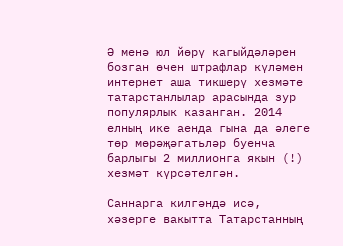Ә менә юл йөрү кагыйдәләрен бозган өчен штрафлар күләмен интернет аша тикшерү хезмәте татарстанлылар арасында зур популярлык казанган. 2014 елның ике аенда гына да әлеге төр мөрәҗәгатьләр буенча барлыгы 2 миллионга якын (!) хезмәт күрсәтелгән.

Саннарга килгәндә исә, хәзерге вакытта Татарстанның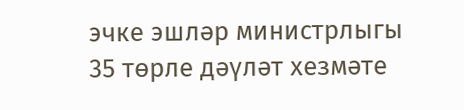эчке эшләр министрлыгы 35 төрле дәүләт хезмәте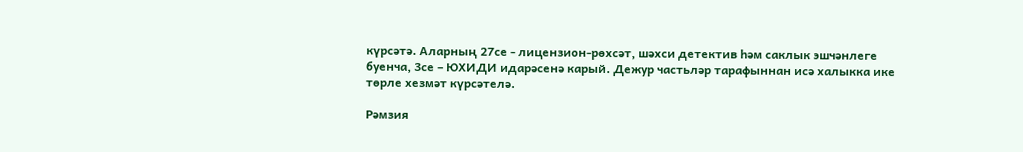күрсәтә. Аларның 27се - лицензион-рөхсәт, шәхси детектив һәм саклык эшчәнлеге буенча, 3се – ЮХИДИ идарәсенә карый. Дежур частьләр тарафыннан исә халыкка ике төрле хезмәт күрсәтелә.

Рәмзия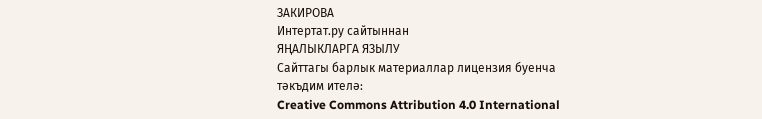ЗАКИРОВА
Интертат.ру сайтыннан
ЯҢАЛЫКЛАРГА ЯЗЫЛУ
Сайттагы барлык материаллар лицензия буенча тәкъдим ителә:
Creative Commons Attribution 4.0 International